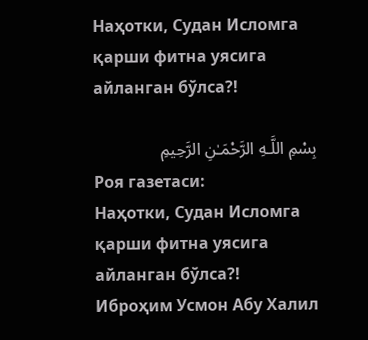Наҳотки, Судан Исломга қарши фитна уясига айланган бўлса?!

بِسْمِ اللَّـهِ الرَّحْمَـٰنِ الرَّحِيمِ
Роя газетаси:
Наҳотки, Судан Исломга қарши фитна уясига айланган бўлса?!
Иброҳим Усмон Абу Халил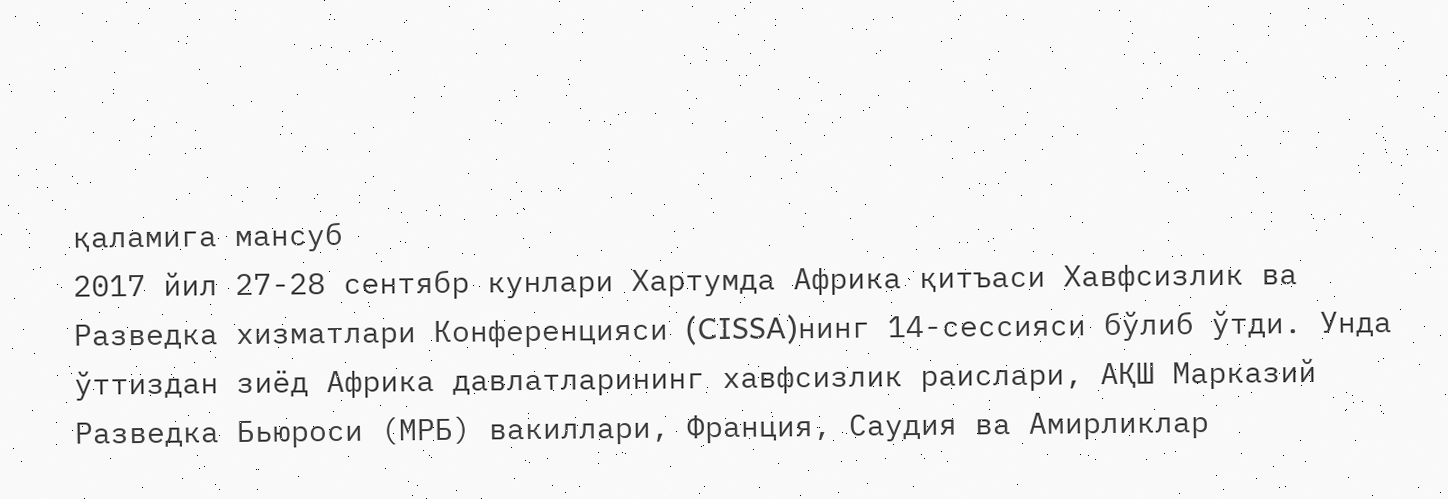қаламига мансуб
2017 йил 27-28 сентябр кунлари Хартумда Африка қитъаси Хавфсизлик ва Разведка хизматлари Конференцияси (CISSA)нинг 14-сессияси бўлиб ўтди. Унда ўттиздан зиёд Африка давлатларининг хавфсизлик раислари, АҚШ Марказий Разведка Бьюроси (МРБ) вакиллари, Франция, Саудия ва Амирликлар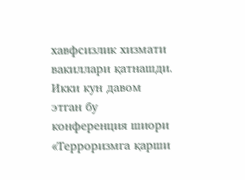хавфсизлик хизмати вакиллари қатнашди. Икки кун давом этган бу конференция шиори «Терроризмга қарши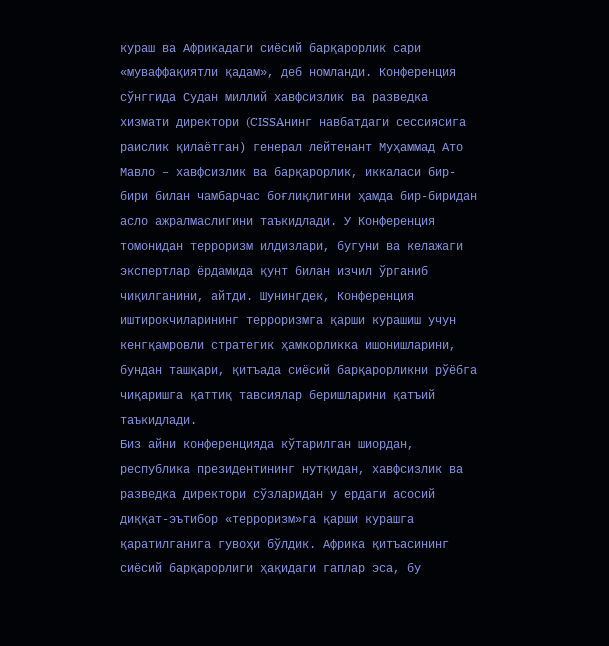кураш ва Африкадаги сиёсий барқарорлик сари «муваффақиятли қадам», деб номланди. Конференция сўнггида Судан миллий хавфсизлик ва разведка хизмати директори (CISSAнинг навбатдаги сессиясига раислик қилаётган) генерал лейтенант Муҳаммад Ато Мавло – хавфсизлик ва барқарорлик, иккаласи бир-бири билан чамбарчас боғлиқлигини ҳамда бир-биридан асло ажралмаслигини таъкидлади. У Конференция томонидан терроризм илдизлари, бугуни ва келажаги экспертлар ёрдамида қунт билан изчил ўрганиб чиқилганини, айтди. Шунингдек, Конференция иштирокчиларининг терроризмга қарши курашиш учун кенгқамровли стратегик ҳамкорликка ишонишларини, бундан ташқари, қитъада сиёсий барқарорликни рўёбга чиқаришга қаттиқ тавсиялар беришларини қатъий таъкидлади.
Биз айни конференцияда кўтарилган шиордан, республика президентининг нутқидан, хавфсизлик ва разведка директори сўзларидан у ердаги асосий диққат-эътибор «терроризм»га қарши курашга қаратилганига гувоҳи бўлдик. Африка қитъасининг сиёсий барқарорлиги ҳақидаги гаплар эса, бу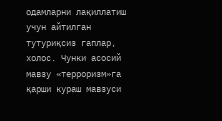одамларни лақиллатиш учун айтилган тутуриқсиз гаплар, холос. Чунки асосий мавзу «терроризм»га қарши кураш мавзуси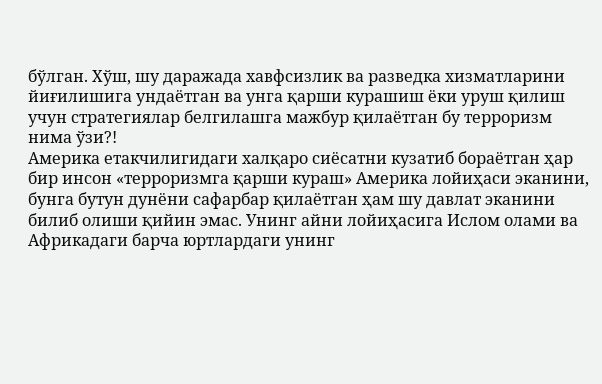бўлган. Хўш, шу даражада хавфсизлик ва разведка хизматларини йиғилишига ундаётган ва унга қарши курашиш ёки уруш қилиш учун стратегиялар белгилашга мажбур қилаётган бу терроризм нима ўзи?!
Америка етакчилигидаги халқаро сиёсатни кузатиб бораётган ҳар бир инсон «терроризмга қарши кураш» Америка лойиҳаси эканини, бунга бутун дунёни сафарбар қилаётган ҳам шу давлат эканини билиб олиши қийин эмас. Унинг айни лойиҳасига Ислом олами ва Африкадаги барча юртлардаги унинг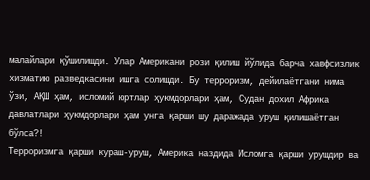малайлари қўшилишди. Улар Американи рози қилиш йўлида барча хавфсизлик хизматию разведкасини ишга солишди. Бу терроризм, дейилаётгани нима ўзи, АҚШ ҳам, исломий юртлар ҳукмдорлари ҳам, Судан дохил Африка давлатлари ҳукмдорлари ҳам унга қарши шу даражада уруш қилишаётган бўлса?!
Терроризмга қарши кураш-уруш, Америка наздида Исломга қарши урушдир ва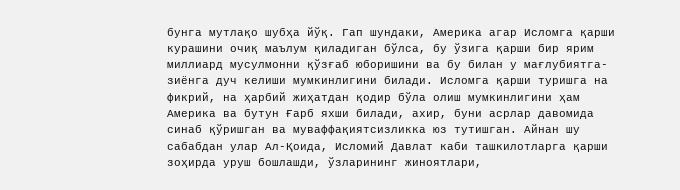бунга мутлақо шубҳа йўқ. Гап шундаки, Америка агар Исломга қарши курашини очиқ маълум қиладиган бўлса, бу ўзига қарши бир ярим миллиард мусулмонни қўзғаб юборишини ва бу билан у мағлубиятга-зиёнга дуч келиши мумкинлигини билади. Исломга қарши туришга на фикрий, на ҳарбий жиҳатдан қодир бўла олиш мумкинлигини ҳам Америка ва бутун Ғарб яхши билади, ахир, буни асрлар давомида синаб қўришган ва муваффақиятсизликка юз тутишган. Айнан шу сабабдан улар Ал-Қоида, Исломий Давлат каби ташкилотларга қарши зоҳирда уруш бошлашди, ўзларининг жиноятлари,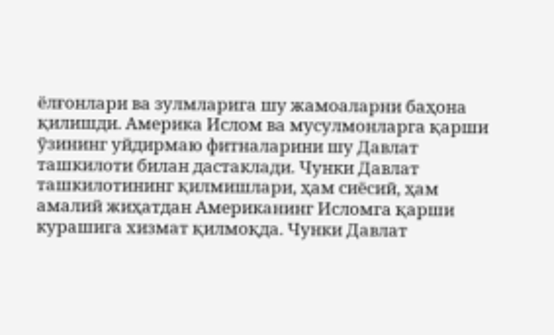ёлғонлари ва зулмларига шу жамоаларни баҳона қилишди. Америка Ислом ва мусулмонларга қарши ўзининг уйдирмаю фитналарини шу Давлат ташкилоти билан дастаклади. Чунки Давлат ташкилотининг қилмишлари, ҳам сиёсий, ҳам амалий жиҳатдан Американинг Исломга қарши курашига хизмат қилмоқда. Чунки Давлат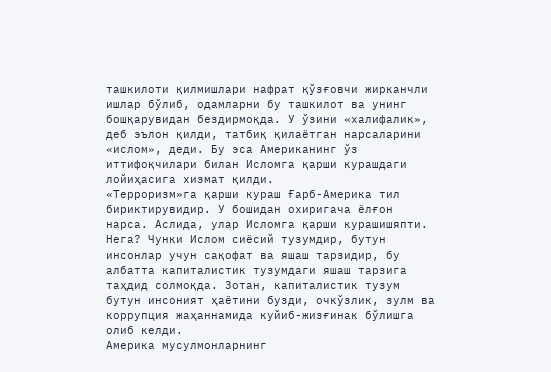ташкилоти қилмишлари нафрат қўзғовчи жирканчли ишлар бўлиб, одамларни бу ташкилот ва унинг бошқарувидан бездирмоқда. У ўзини «халифалик», деб эълон қилди, татбиқ қилаётган нарсаларини «ислом», деди. Бу эса Американинг ўз иттифоқчилари билан Исломга қарши курашдаги лойиҳасига хизмат қилди.
«Терроризм»га қарши кураш Ғарб-Америка тил бириктирувидир. У бошидан охиригача ёлғон нарса. Аслида, улар Исломга қарши курашишяпти. Нега? Чунки Ислом сиёсий тузумдир, бутун инсонлар учун сақофат ва яшаш тарзидир, бу албатта капиталистик тузумдаги яшаш тарзига таҳдид солмоқда. Зотан, капиталистик тузум бутун инсоният ҳаётини бузди, очкўзлик, зулм ва коррупция жаҳаннамида куйиб-жизғинак бўлишга олиб келди.
Америка мусулмонларнинг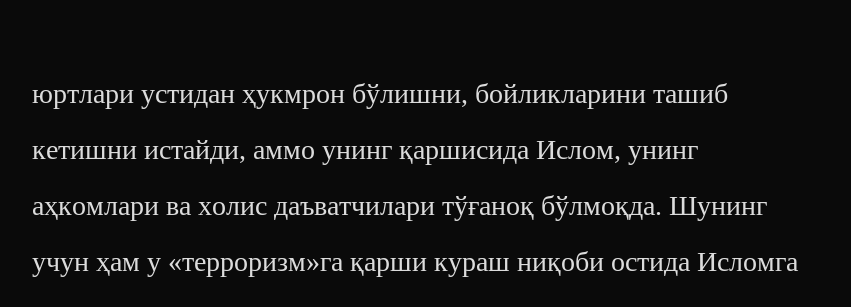юртлари устидан ҳукмрон бўлишни, бойликларини ташиб кетишни истайди, аммо унинг қаршисида Ислом, унинг аҳкомлари ва холис даъватчилари тўғаноқ бўлмоқда. Шунинг учун ҳам у «терроризм»га қарши кураш ниқоби остида Исломга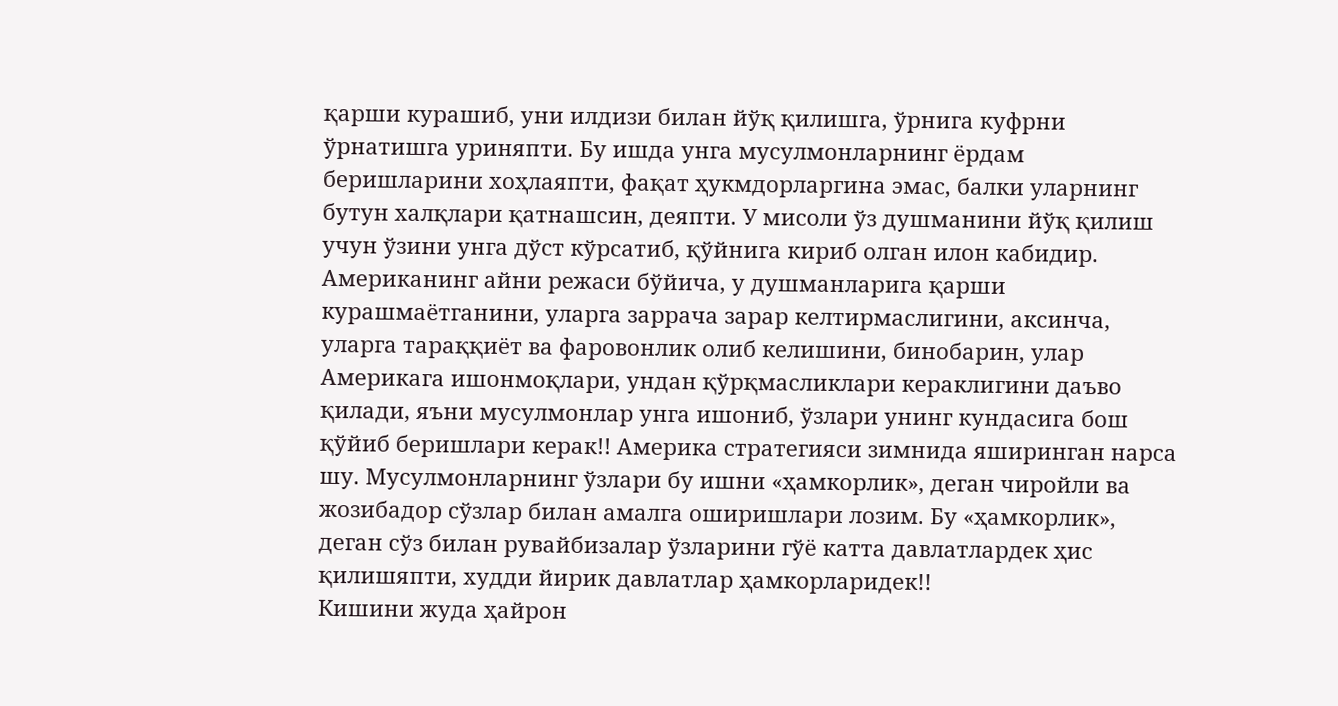қарши курашиб, уни илдизи билан йўқ қилишга, ўрнига куфрни ўрнатишга уриняпти. Бу ишда унга мусулмонларнинг ёрдам беришларини хоҳлаяпти, фақат ҳукмдорларгина эмас, балки уларнинг бутун халқлари қатнашсин, деяпти. У мисоли ўз душманини йўқ қилиш учун ўзини унга дўст кўрсатиб, қўйнига кириб олган илон кабидир. Американинг айни режаси бўйича, у душманларига қарши курашмаётганини, уларга заррача зарар келтирмаслигини, аксинча, уларга тараққиёт ва фаровонлик олиб келишини, бинобарин, улар Америкага ишонмоқлари, ундан қўрқмасликлари кераклигини даъво қилади, яъни мусулмонлар унга ишониб, ўзлари унинг кундасига бош қўйиб беришлари керак!! Америка стратегияси зимнида яширинган нарса шу. Мусулмонларнинг ўзлари бу ишни «ҳамкорлик», деган чиройли ва жозибадор сўзлар билан амалга оширишлари лозим. Бу «ҳамкорлик», деган сўз билан рувайбизалар ўзларини гўё катта давлатлардек ҳис қилишяпти, худди йирик давлатлар ҳамкорларидек!!
Кишини жуда ҳайрон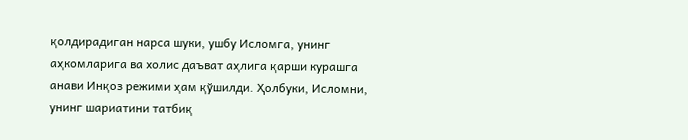қолдирадиган нарса шуки, ушбу Исломга, унинг аҳкомларига ва холис даъват аҳлига қарши курашга анави Инқоз режими ҳам қўшилди. Ҳолбуки, Исломни, унинг шариатини татбиқ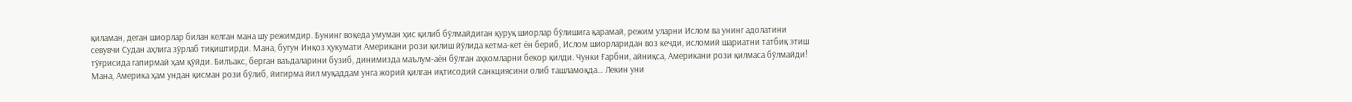қиламан, деган шиорлар билан келган мана шу режимдир. Бунинг воқеда умуман ҳис қилиб бўлмайдиган қуруқ шиорлар бўлишига қарамай, режим уларни Ислом ва унинг адолатини севувчи Судан аҳлига зўрлаб тиқиштирди. Мана, бугун Инқоз ҳукумати Американи рози қилиш йўлида кетма-кет ён бериб, Ислом шиорларидан воз кечди, исломий шариатни татбиқ этиш тўғрисида гапирмай ҳам қўйди. Билъакс, берган ваъдаларини бузиб, динимизда маълум-аён бўлган аҳкомларни бекор қилди. Чунки Ғарбни, айниқса, Американи рози қилмаса бўлмайди! Мана, Америка ҳам ундан қисман рози бўлиб, йигирма йил муқаддам унга жорий қилган иқтисодий санкциясини олиб ташламоқда… Лекин уни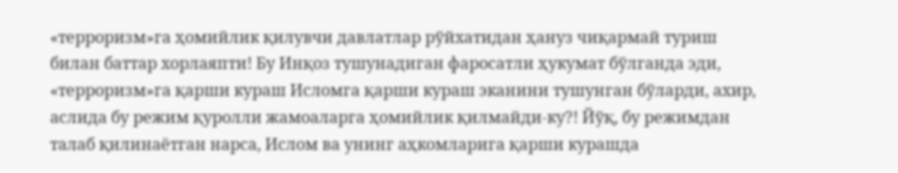«терроризм»га ҳомийлик қилувчи давлатлар рўйхатидан ҳануз чиқармай туриш билан баттар хорлаяпти! Бу Инқоз тушунадиган фаросатли ҳукумат бўлганда эди, «терроризм»га қарши кураш Исломга қарши кураш эканини тушунган бўларди, ахир, аслида бу режим қуролли жамоаларга ҳомийлик қилмайди-ку?! Йўқ, бу режимдан талаб қилинаётган нарса, Ислом ва унинг аҳкомларига қарши курашда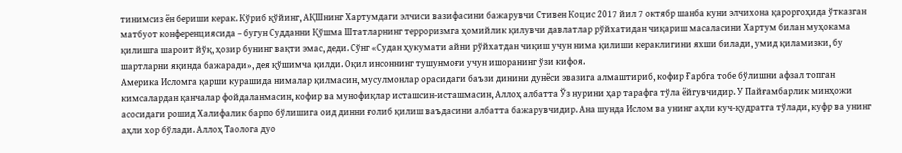тинимсиз ён бериши керак. Кўриб қўйинг, АҚШнинг Хартумдаги элчиси вазифасини бажарувчи Стивен Коцис 2017 йил 7 октябр шанба куни элчихона қароргоҳида ўтказган матбуот конференциясида – бугун Судданни Қўшма Штатларнинг терроризмга ҳомийлик қилувчи давлатлар рўйхатидан чиқариш масаласини Хартум билан муҳокама қилишга шароит йўқ, ҳозир бунинг вақти эмас, деди. Сўнг «Судан ҳукумати айни рўйхатдан чиқиш учун нима қилиши кераклигини яхши билади, умид қиламизки, бу шартларни яқинда бажаради», дея қўшимча қилди. Оқил инсоннинг тушунмоғи учун ишоранинг ўзи кифоя.
Америка Исломга қарши курашида нималар қилмасин, мусулмонлар орасидаги баъзи динини дунёси эвазига алмаштириб, кофир Ғарбга тобе бўлишни афзал топган кимсалардан қанчалар фойдаланмасин, кофир ва мунофиқлар исташсин-исташмасин, Аллоҳ албатта Ўз нурини ҳар тарафга тўла ёйгувчидир. У Пайғамбарлик минҳожи асосидаги рошид Халифалик барпо бўлишига оид динни ғолиб қилиш ваъдасини албатта бажарувчидир. Ана шунда Ислом ва унинг аҳли куч-қудратга тўлади, куфр ва унинг аҳли хор бўлади. Аллоҳ Таолога дуо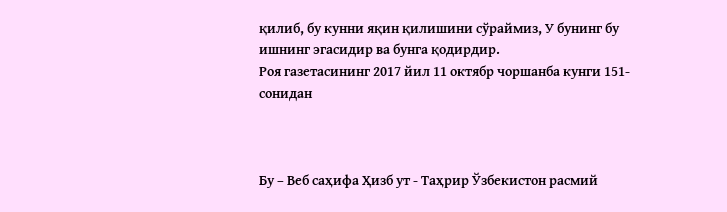қилиб, бу кунни яқин қилишини сўраймиз, У бунинг бу ишнинг эгасидир ва бунга қодирдир.
Роя газетасининг 2017 йил 11 октябр чоршанба кунги 151-сонидан



Бу – Веб саҳифа Ҳизб ут - Таҳрир Ўзбекистон расмий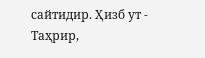сайтидир. Ҳизб ут - Таҳрир,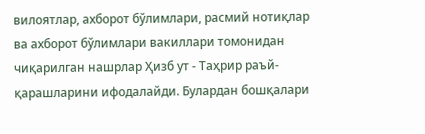вилоятлар, ахборот бўлимлари, расмий нотиқлар ва ахборот бўлимлари вакиллари томонидан чиқарилган нашрлар Ҳизб ут - Таҳрир раъй-қарашларини ифодалайди. Булардан бошқалари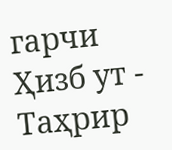гарчи Ҳизб ут - Таҳрир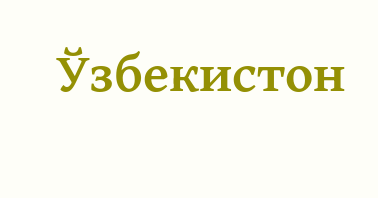Ўзбекистон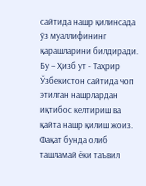сайтида нашр қилинсада ўз муаллифининг қарашларини билдиради. Бу – Ҳизб ут - Таҳрир Ўзбекистон сайтида чоп этилган нашрлардан иқтибос келтириш ва қайта нашр қилиш жоиз. Фақат бунда олиб ташламай ёки таъвил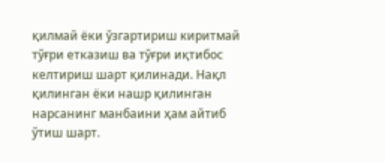қилмай ёки ўзгартириш киритмай тўғри етказиш ва тўғри иқтибос келтириш шарт қилинади. Нақл қилинган ёки нашр қилинган нарсанинг манбаини ҳам айтиб ўтиш шарт.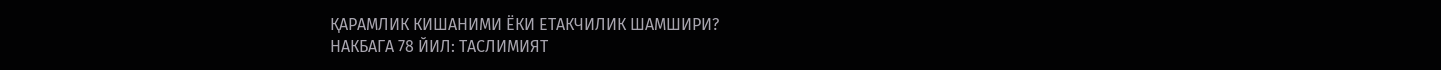ҚАРАМЛИК КИШАНИМИ ЁКИ ЕТАКЧИЛИК ШАМШИРИ?
НАКБАГА 78 ЙИЛ: ТАСЛИМИЯТ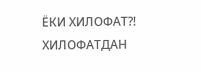ЁКИ ХИЛОФАТ?!
ХИЛОФАТДАН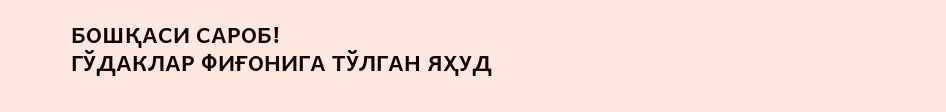БОШҚАСИ САРОБ!
ГЎДАКЛАР ФИҒОНИГА ТЎЛГАН ЯҲУД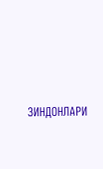ЗИНДОНЛАРИ